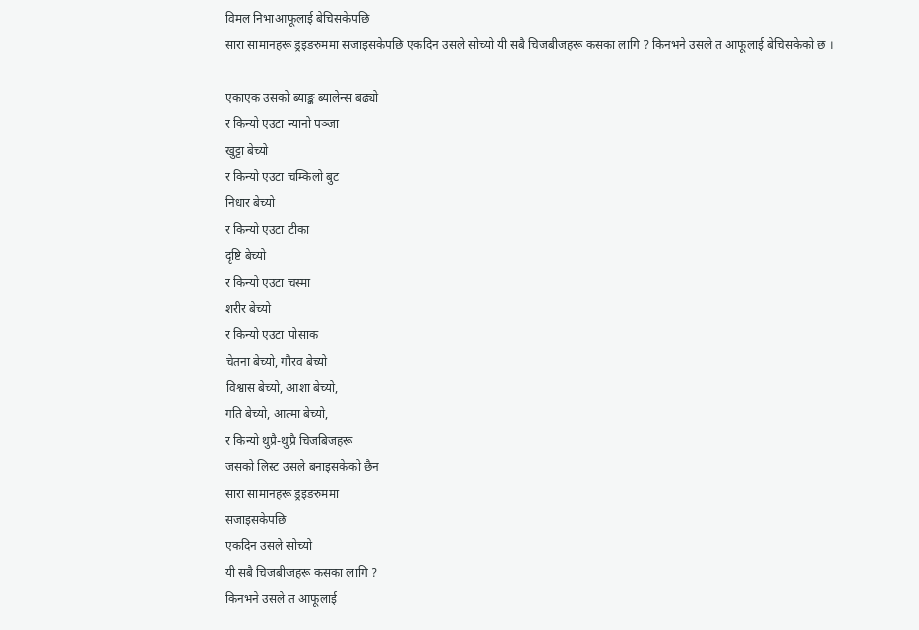विमल निभाआफूलाई बेचिसकेपछि
सारा सामानहरू ड्रइङरुममा सजाइसकेपछि एकदिन उसले सोच्यो यी सबै चिजबीजहरू कसका लागि ? किनभने उसले त आफूलाई बेचिसकेको छ ।

एकाएक उसको ब्याङ्क ब्यालेन्स बढ्यो
र किन्यो एउटा न्यानो पञ्जा
खुट्टा बेच्यो
र किन्यो एउटा चम्किलो बुट
निधार बेच्यो
र किन्यो एउटा टीका
दृष्टि बेच्यो
र किन्यो एउटा चस्मा
शरीर बेच्यो
र किन्यो एउटा पोसाक
चेतना बेच्यो, गौरव बेच्यो
विश्वास बेच्यो, आशा बेच्यो,
गति बेच्यो, आत्मा बेच्यो,
र किन्यो थुप्रै-थुप्रै चिजबिजहरू
जसको लिस्ट उसले बनाइसकेको छैन
सारा सामानहरू ड्रइङरुममा
सजाइसकेपछि
एकदिन उसले सोच्यो
यी सबै चिजबीजहरू कसका लागि ?
किनभने उसले त आफूलाई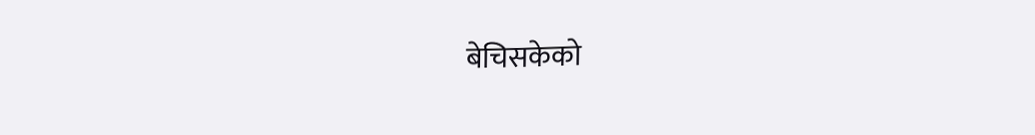बेचिसकेको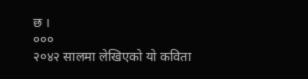छ ।
०००
२०४२ सालमा लेखिएको यो कविता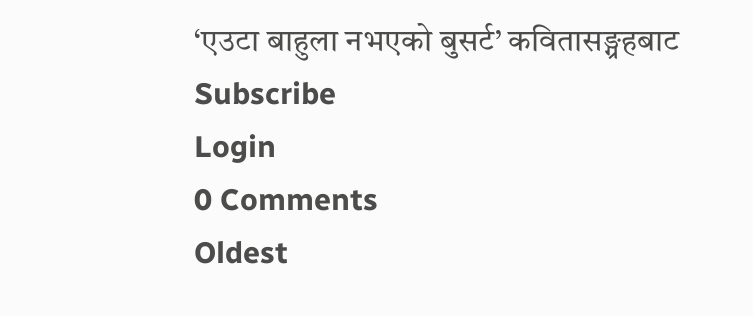‘एउटा बाहुला नभएको बुसर्ट’ कवितासङ्ग्रहबाट
Subscribe
Login
0 Comments
Oldest